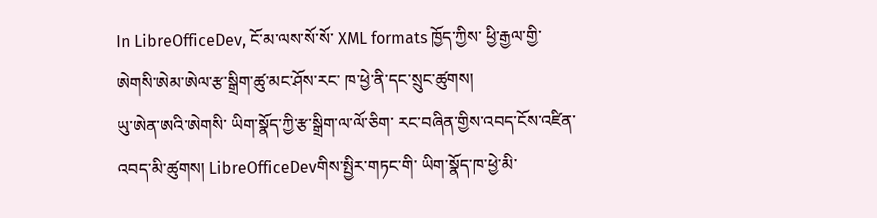In LibreOfficeDev, ངོ་མ་ལས་སོ་སོ་ XML formats ཁྱོད་ཀྱིས་ ཕྱི་རྒྱལ་གྱི་ཨེགསི་ཨེམ་ཨེལ་རྩ་སྒྲིག་ཚུ་མང་ཤོས་རང་ ཁ་ཕྱེ་ནི་དང་སྲུང་ཚུགས།
ཡུ་ཨེན་ཨའི་ཨེགསི་ ཡིག་སྣོད་ཀྱི་རྩ་སྒྲིག་ལ་ལོ་ཅིག་ རང་བཞིན་གྱིས་འབད་ངོས་འཛིན་འབད་མི་ཚུགས། LibreOfficeDevགིས་སྤྱིར་གཏང་གི་ ཡིག་སྣོད་ཁ་ཕྱེ་མི་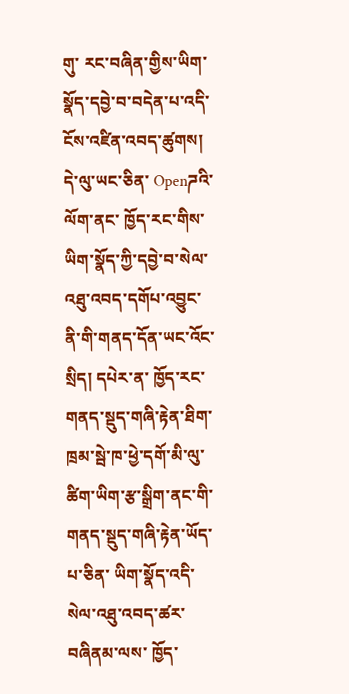གུ་ རང་བཞིན་གྱིས་ཡིག་སྣོད་དབྱེ་བ་བདེན་པ་འདི་ངོས་འཛིན་འབད་ཚུགས། དེ་ལུ་ཡང་ཅིན་ Openཌའི་ལོག་ནང་ ཁྱོད་རང་གིས་ ཡིག་སྣོད་ཀྱི་དབྱེ་བ་སེལ་འཐུ་འབད་དགོཔ་འབྱུང་ནི་གི་གནད་དོན་ཡང་འོང་སྲིད། དཔེར་ན་ ཁྱོད་རང་ གནད་སྡུད་གཞི་རྟེན་ཐིག་ཁྲམ་སྦེ་ཁ་ཕྱེ་དགོ་མི་ལུ་ ཚིག་ཡིག་རྩ་སྒྲིག་ནང་གི་གནད་སྡུད་གཞི་རྟེན་ཡོད་པ་ཅིན་ ཡིག་སྣོད་འདི་སེལ་འཐུ་འབད་ཚར་བཞིནམ་ལས་ ཁྱོད་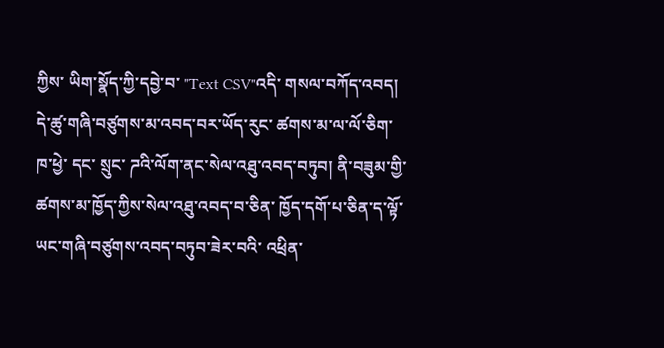ཀྱིས་ ཡིག་སྣོད་ཀྱི་དབྱེ་བ་ "Text CSV"འདི་ གསལ་བཀོད་འབད།
དེ་ཚུ་གཞི་བཙུགས་མ་འབད་བར་ཡོད་རུང་ ཚགས་མ་ལ་ལོ་ཅིག་ ཁ་ཕྱེ་ དང་ སྲུང་ ཌའི་ལོག་ནང་སེལ་འཐུ་འབད་བཏུབ། ནི་བཟུམ་གྱི་ཚགས་མ་ཁྱོད་ཀྱིས་སེལ་འཐུ་འབད་བ་ཅིན་ ཁྱོད་དགོ་པ་ཅིན་ད་ལྟོ་ཡང་གཞི་བཙུགས་འབད་བཏུབ་ཟེར་བའི་ འཕྲིན་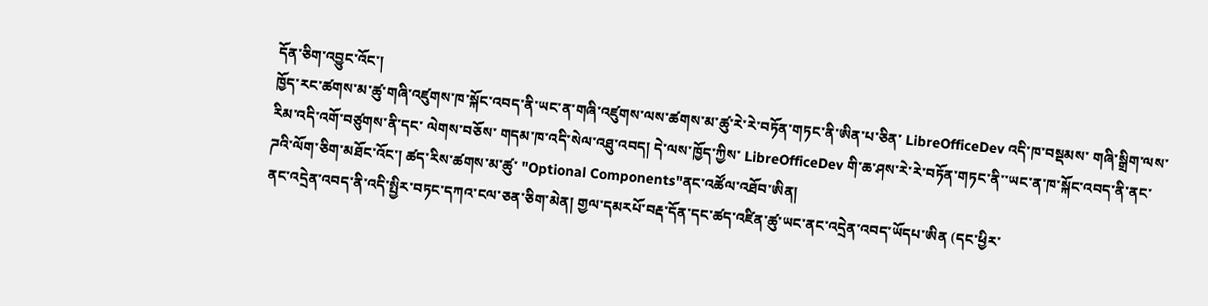དོན་ཅིག་འབྱུང་འོང་།
ཁྱོད་རང་ཚགས་མ་ཚུ་གཞི་འཛུགས་ཁ་སྐོང་འབད་ནི་ཡང་ན་གཞི་འཛུགས་ལས་ཚགས་མ་ཚུ་རེ་རེ་བཏོན་གཏང་ནི་ཨིན་པ་ཅིན་ LibreOfficeDev འདི་ཁ་བསྡམས་ གཞི་སྒྲིག་ལས་རིམ་འདི་འགོ་བཙུགས་ནི་དང་ ལེགས་བཅོས་ གདམ་ཁ་འདི་སེལ་འཐུ་འབད། དེ་ལས་ཁྱོད་ཀྱིས་ LibreOfficeDev གི་ཆ་ཤས་རེ་རེ་བཏོན་གཏང་ནི་་ཡང་ན་ཁ་སྐོང་འབད་ནི་ནང་ཌའི་ལོག་ཅིག་མཐོང་འོང་། ཚད་རིས་ཚགས་མ་ཚུ་ "Optional Components"ནང་འཚོལ་འཐོབ་ཨིན།
ནང་འདྲེན་འབད་ནི་འདི་སྤྱིར་བཏང་དཀའ་ངལ་ཅན་ཅིག་མེན། གྱལ་དམརཔོ་བརྡ་དོན་དང་ཚད་འཛིན་ཚུ་ཡང་ནང་འདྲེན་འབད་ཡོདཔ་ཨིན (དང་ཕྱིར་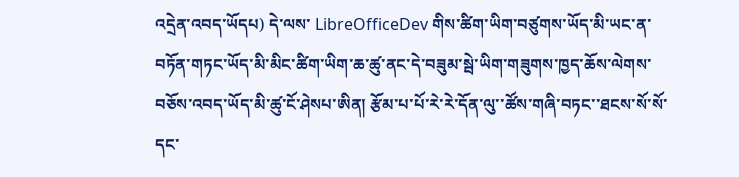འདྲེན་འབད་ཡོདཔ) དེ་ལས་ LibreOfficeDev གིས་ཚིག་ཡིག་བཙུགས་ཡོད་མི་ཡང་ན་བཏོན་གཏང་ཡོད་མི་མིང་ཚིག་ཡིག་ཆ་ཚུ་ནང་དེ་བཟུམ་སྦེ་ཡིག་གཟུགས་ཁྱད་ཆོས་ལེགས་བཅོས་འབད་ཡོད་མི་ཚུ་ངོ་ཤེསཔ་ཨིན། རྩོམ་པ་པོ་རེ་རེ་དོན་ལུ་་ཚོས་གཞི་བཏང་་ཐངས་སོ་སོ་དང་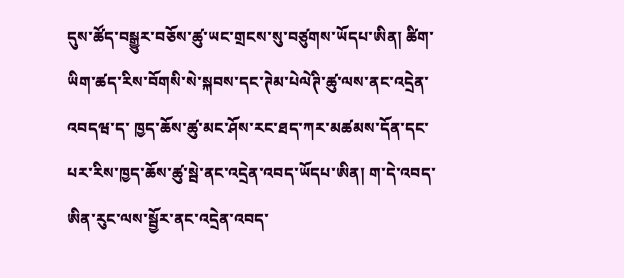དུས་ཚོད་བསྒྱུར་བཅོས་ཚུ་ཡང་གྲངས་སུ་བཙུགས་ཡོདཔ་ཨིན། ཚིག་ཡིག་ཚད་རིས་བོགསི་སེ་སྐབས་དང་ཊེམ་པེལེཊི་ཚུ་ལས་ནང་འདྲེན་འབདཝ་ད་ ཁྱད་ཆོས་ཚུ་མང་ཤོས་རང་ཐད་ཀར་མཚམས་དོན་དང་པར་རིས་ཁྱད་ཆོས་ཚུ་སྦེ་ནང་འདྲེན་འབད་ཡོདཔ་ཨིན། ག་དེ་འབད་ཨིན་རུང་ལས་སྦྱོར་ནང་འདྲེན་འབད་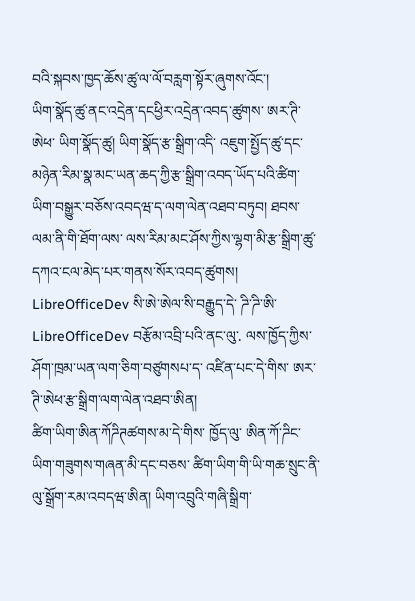བའི་སྐབས་ཁྱད་ཆོས་ཚུ་ལ་ལོ་བརླག་སྟོར་ཞུགས་འོང་།
ཡིག་སྣོད་ཚུ་ནང་འདྲེན་དངཕྱིར་འདྲེན་འབད་ཚུགས་ ཨར་ཊི་ཨེཕ་ ཡིག་སྣོད་ཚུ། ཡིག་སྣོད་རྩ་སྒྲིག་འདི་ འཇུག་སྤྱོད་ཚུ་དང་མཉེན་རིམ་སྣ་མང་ཡན་ཆད་ཀྱི་རྩ་སྒྲིག་འབད་ཡོད་པའི་ཚིག་ཡིག་བསྒྱུར་བཅོས་འབདཝ་ད་ལག་ལེན་འཐབ་བཏུབ། ཐབས་ལམ་ནི་གི་ཐོག་ལས་ ལས་རིམ་མང་ཤོས་ཀྱིས་ལྷག་མི་རྩ་སྒྲིག་ཚུ་ དཀའ་ངལ་མེད་པར་གནས་སོར་འབད་ཚུགས། LibreOfficeDev སི་ཨེ་ཨེལ་སི་བརྒྱུད་དེ་ ཌི་ཌི་ཨི་ LibreOfficeDev བརྩོམ་འབྲི་པའི་ནང་ལུ་. ལས་ཁྱོད་ཀྱིས་ ཤོག་ཁྲམ་ཡན་ལག་ཅིག་བཙུགསཔ་ད་ འཛིན་པང་དེ་གིས་ ཨར་ཊི་ཨེཕ་རྩ་སྒྲིག་ལག་ལེན་འཐབ་ཨིན།
ཚིག་ཡིག་ཨིན་ཀོཌིཊཚགས་མ་དེ་གིས་ ཁྱོད་ལུ་ ཨིན་ཀོ་ཌིང་ཡིག་གཟུགས་གཞན་མི་དང་བཅས་ ཚིག་ཡིག་གི་ཡི་གཆ་སྲུང་ནི་ལུ་སྒྲོག་རམ་འབདཝ་ཨིན། ཡིག་འབྲུའི་གཞི་སྒྲིག་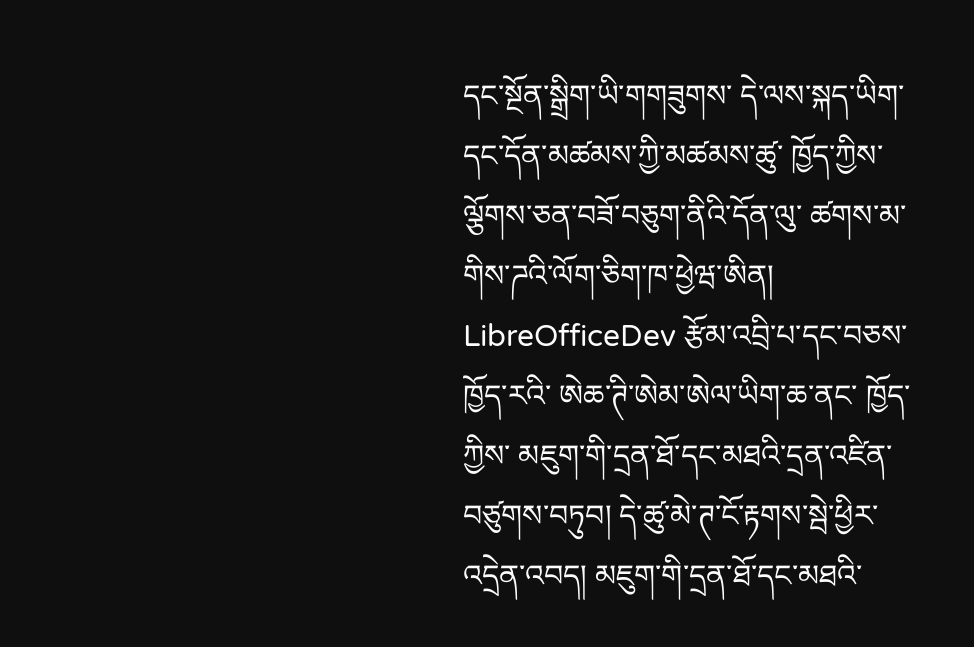དང་སྔོན་སྒྲིག་ཡི་གགཟུགས་ དེ་ལས་སྐད་ཡིག་དང་དོན་མཚམས་ཀྱི་མཚམས་ཚུ་ ཁྱོད་ཀྱིས་ལྕོགས་ཅན་བཟོ་བཅུག་ནིའི་དོན་ལུ་ ཚགས་མ་གིས་ཌའི་ལོག་ཅིག་ཁ་ཕྱེཝ་ཨིན།
LibreOfficeDev རྩོམ་འབྲི་པ་དང་བཅས་ ཁྱོད་རའི་ ཨེཆ་ཊི་ཨེམ་ཨེལ་ཡིག་ཆ་ནང་ ཁྱོད་ཀྱིས་ མཇུག་གི་དྲན་ཐོ་དང་མཐའི་དྲན་འཛིན་ བཙུགས་བཏུབ། དེ་ཚུ་མེ་ཊ་ངོ་རྟགས་སྦེ་ཕྱིར་འདྲེན་འབད། མཇུག་གི་དྲན་ཐོ་དང་མཐའི་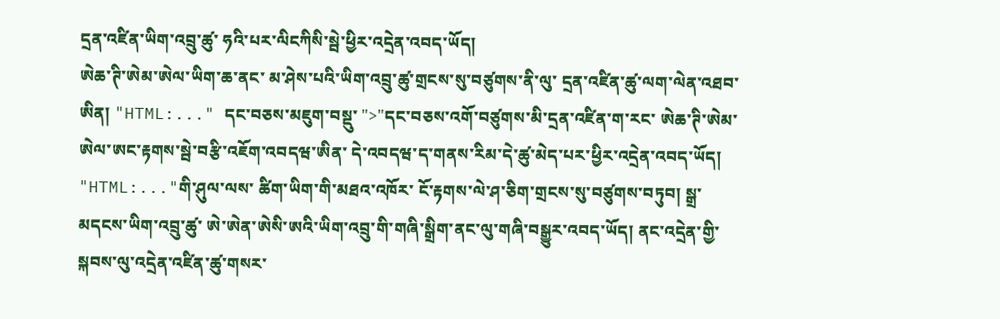དྲན་འཛིན་ཡིག་འབྲུ་ཚུ་ ཧའི་པར་ལིངཀིསི་སྦེ་ཕྱིར་འདྲེན་འབད་ཡོད།
ཨེཆ་ཊི་ཨེམ་ཨེལ་ཡིག་ཆ་ནང་ མ་ཤེས་པའི་ཡིག་འབྲུ་ཚུ་གྲངས་སུ་བཙུགས་ནི་ལུ་ དྲན་འཛིན་ཚུ་ལག་ལེན་འཐབ་ཨིན། "HTML:..." དང་བཅས་མཇུག་བསྡུ་ ">"དང་བཅས་འགོ་བཙུགས་མི་དྲན་འཛིན་ག་རང་ ཨེཆ་ཊི་ཨེམ་ཨེལ་ཨང་རྟགས་སྦེ་བརྩི་འཇོག་འབདཝ་ཨིན་ དེ་འབདཝ་ད་གནས་རིམ་དེ་ཚུ་མེད་པར་ཕྱིར་འདྲེན་འབད་ཡོད། "HTML:..."གི་ཤུལ་ལས་ ཚིག་ཡིག་གི་མཐའ་འཁོར་ ངོ་རྟགས་ལེ་ཤ་ཅིག་གྲངས་སུ་བཙུགས་བཏུབ། སྒྲ་མདངས་ཡིག་འབྲུ་ཚུ་ ཨེ་ཨེན་ཨེསི་ཨའི་ཡིག་འབྲུ་གི་གཞི་སྒྲིག་ནང་ལུ་གཞི་བསྒྱུར་འབད་ཡོད། ནང་འདྲེན་གྱི་སྐབས་ལུ་འདྲེན་འཛིན་ཚུ་གསར་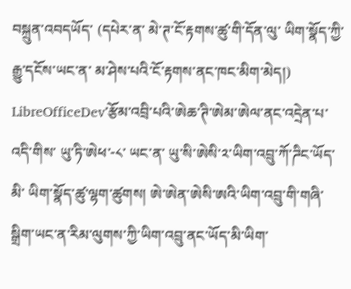བསྐྲུན་འབདཡོད་ (དཔེར་ན་ མེ་ཊ་ངོ་རྟགས་ཚུ་གི་དོན་ལུ་ ཡིག་སྣོད་ཀྱི་རྒྱུ་དངོས་ཡང་ན་ མ་ཤེས་པའི་ངོ་རྟགས་ནང་ཁང་མིག་མེད།)
LibreOfficeDev་རྩོམ་འབྲི་པའི་ཨེཆ་ཊི་ཨེམ་ཨེལ་ནང་འདྲེན་པ་འདི་གིས་ ཡུ་ཏི་ཨེཕ་-༨་ ཡང་ན་ ཡུ་སི་ཨེསི་༢་ཡིག་འབྲུ་ཀོ་ཌིང་ཡོད་མི་ ཡིག་སྣོད་ཚུ་ལྷག་ཚུགས། ཨེ་ཨེན་ཨེསི་ཨའི་ཡིག་འབྲུ་གི་གཞི་སྒྲིག་ཡང་ན་རིམ་ལུགས་ཀྱི་ཡིག་འབྲུ་ནང་ཡོད་མི་ཡིག་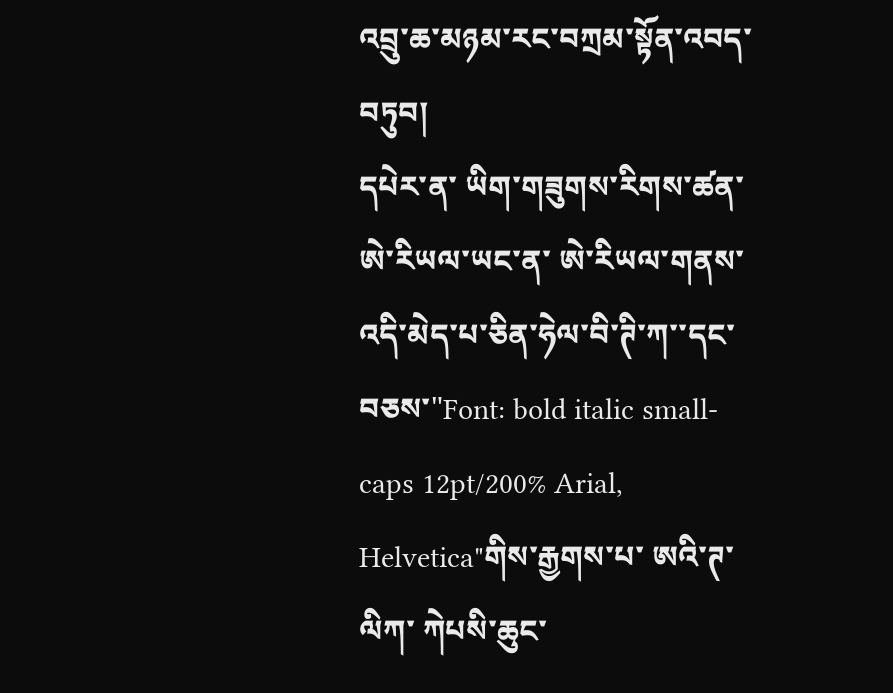འབྲུ་ཆ་མཉམ་རང་བཀྲམ་སྟོན་འབད་བཏུབ།
དཔེར་ན་ ཡིག་གཟུགས་རིགས་ཚན་ཨེ་རིཡལ་ཡང་ན་ ཨེ་རིཡལ་གནས་འདི་མེད་པ་ཅིན་ཧེལ་བི་ཊི་ཀ་་དང་བཅས་"Font: bold italic small-caps 12pt/200% Arial, Helvetica"གིས་རྒྱགས་པ་ ཨའི་ཊ་ལིཀ་ ཀེཔསི་ཆུང་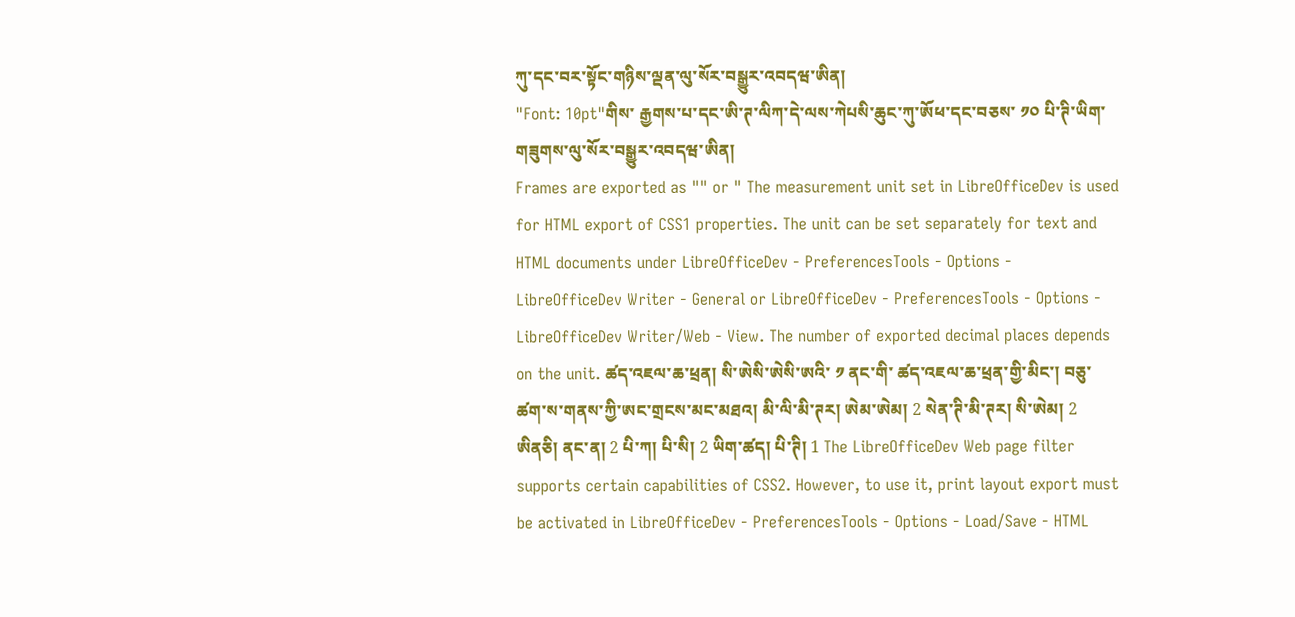ཀུ་དང་བར་སྟོང་གཉིས་ལྡན་ལུ་སོར་བསྒྱུར་འབདཝ་ཨིན།
"Font: 10pt"གིས་ རྒྱགས་པ་དང་ཨི་ཊ་ལིཀ་དེ་ལས་ཀེཔསི་ཆུང་ཀུ་ཨོཕ་དང་བཅས་ ༡༠ པི་ཊི་ཡིག་གཟུགས་ལུ་སོར་བསྒྱུར་འབདཝ་ཨིན།
Frames are exported as "" or " The measurement unit set in LibreOfficeDev is used for HTML export of CSS1 properties. The unit can be set separately for text and HTML documents under LibreOfficeDev - PreferencesTools - Options - LibreOfficeDev Writer - General or LibreOfficeDev - PreferencesTools - Options - LibreOfficeDev Writer/Web - View. The number of exported decimal places depends on the unit. ཚད་འཇལ་ཆ་ཕྲན། སི་ཨེསི་ཨེསི་ཨའི་ ༡ ནང་གི་ ཚད་འཇལ་ཆ་ཕྲན་གྱི་མིང་། བཅུ་ཚག་ས་གནས་ཀྱི་ཨང་གྲངས་མང་མཐའ། མི་ལི་མི་ཊར། ཨེམ་ཨེམ། 2 སེན་ཊི་མི་ཊར། སི་ཨེམ། 2 ཨིནཅི། ནང་ན། 2 པི་ཀ། པི་སི། 2 ཡིག་ཚད། པི་ཊི། 1 The LibreOfficeDev Web page filter supports certain capabilities of CSS2. However, to use it, print layout export must be activated in LibreOfficeDev - PreferencesTools - Options - Load/Save - HTML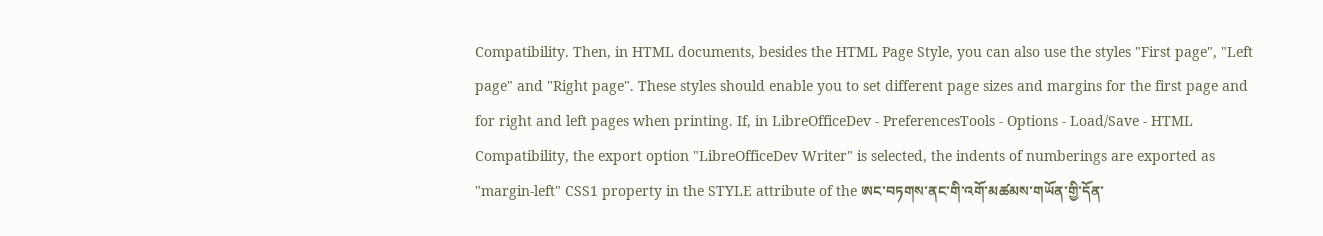Compatibility. Then, in HTML documents, besides the HTML Page Style, you can also use the styles "First page", "Left page" and "Right page". These styles should enable you to set different page sizes and margins for the first page and for right and left pages when printing. If, in LibreOfficeDev - PreferencesTools - Options - Load/Save - HTML Compatibility, the export option "LibreOfficeDev Writer" is selected, the indents of numberings are exported as "margin-left" CSS1 property in the STYLE attribute of the ཨང་བཏགས་ནང་གི་འགོ་མཚམས་གཡོན་གྱི་དོན་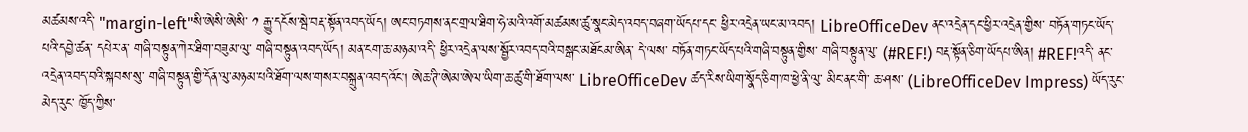མཚམས་འདི་ "margin-left"སི་ཨེསི་ཨེསི་ ༡ རྒྱུ་དངོས་སྦེ་བརྡ་སྟོན་འབད་ཡོད། ཨང་བཏགས་ནང་གྲལ་ཐིག་ཧེ་མའི་འགོ་མཚམས་ཚུ་སྣང་མེད་འབད་བཞག་ཡོདཔ་དང་ ཕྱིར་འདྲེན་ཡང་མ་འབད། LibreOfficeDev ནང་འདྲེན་དང་ཕྱིར་འདྲེན་གྱིས་ བཏོན་གཏང་ཡོད་པའི་དབྱེ་ཚན་ དཔེར་ན་ གཞི་བསྟུན་ཀེར་ཐིག་བཟུམ་ལུ་ གཞི་བསྟུན་འབད་ཡོད། མན་ངག་ཆ་མཉམ་འདི་ ཕྱིར་འདྲེན་ལས་སྦྱོར་འབད་བའི་བསྒང་མཐོངམ་ཨིན་ དེ་ལས་ བཏོན་གཏང་ཡོད་པའི་གཞི་བསྟུན་གྱིས་ གཞི་བསྟུན་ལུ་ (#REF!) བརྡ་སྟོན་ཅིག་ཡོདཔ་ཨིན། #REF!འདི་ ནང་འདྲེན་འབད་བའི་སྐབས་སུ་ གཞི་བསྟུན་གྱི་དོན་ལུ་མཉམ་པའི་ཐོག་ལས་གསར་བསྐྲུན་འབད་འོང། ཨེཆ་ཊི་ཨེམ་ཨེལ་ཡིག་ཆ་ཚུ་གི་ཐོག་ལས་ LibreOfficeDev ཚད་རིས་ཡིག་སྣོད་ཅིག་ཁ་ཕྱེ་ནི་ལུ་ མིང་ནང་གི་ ཆ་ཤས་ (LibreOfficeDev Impress) ཡོད་རུང་མེད་རུང་ ཁྱོད་ཀྱིས་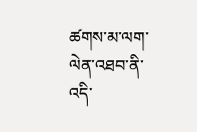ཚགས་མ་ལག་ལེན་འཐབ་ནི་འདི་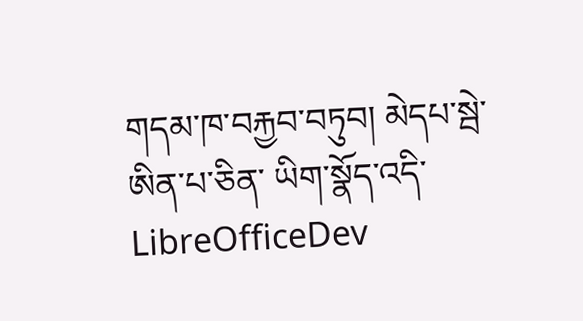གདམ་ཁ་བརྐྱབ་བཏུབ། མེདཔ་སྦེ་ཨིན་པ་ཅིན་ ཡིག་སྣོད་འདི་ LibreOfficeDev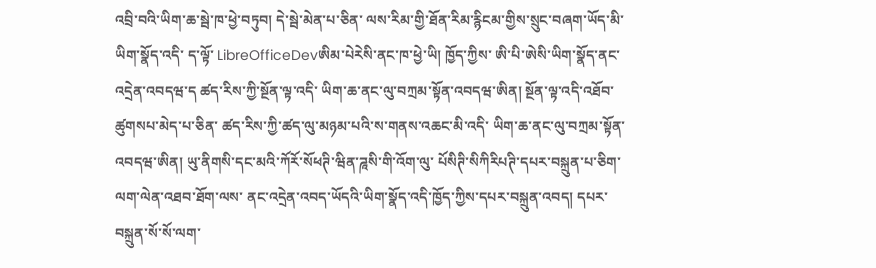འབྲི་བའི་ཡིག་ཆ་སྦེ་ཁ་ཕྱེ་བཏུབ། དེ་སྦེ་མེན་པ་ཅིན་ ལས་རིམ་གྱི་ཐོན་རིམ་རྙིངམ་གྱིས་སྲུང་བཞག་ཡོད་མི་ཡིག་སྣོད་འདི་ ད་ལྟོ་ LibreOfficeDevཨིམ་པེརེསི་ནང་ཁ་ཕྱེ་ཡི། ཁྱོད་ཀྱིས་ ཨི་པི་ཨེསི་ཡིག་སྣོད་ནང་འདྲེན་འབདཝ་ད ཚད་རིས་ཀྱི་སྔོན་ལྟ་འདི་ ཡིག་ཆ་ནང་ལུ་བཀྲམ་སྟོན་འབདཝ་ཨིན། སྔོན་ལྟ་འདི་འཐོབ་ཚུགསཔ་མེད་པ་ཅིན་ ཚད་རིས་ཀྱི་ཚད་ལུ་མཉམ་པའི་ས་གནས་འཆང་མི་འདི་ ཡིག་ཆ་ནང་ལུ་བཀྲམ་སྟོན་འབདཝ་ཨིན། ཡུ་ནིགསི་དང་མའི་ཀོརོ་སོཕཊི་ཝིན་ཌཱསི་གི་འོག་ལུ་ པོསིཊི་སིཀིརིཔཊི་དཔར་བསྐྲུན་པ་ཅིག་ལག་ལེན་འཐབ་ཐོག་ལས་ ནང་འདྲེན་འབད་ཡོདའི་ཡིག་སྣོད་འདི་ཁྱོད་ཀྱིས་དཔར་བསྐྲུན་འབད། དཔར་བསྐྲུན་སོ་སོ་ལག་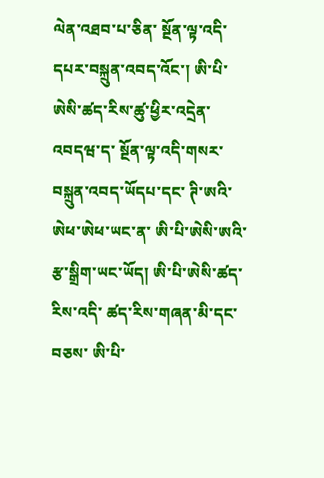ལེན་འཐབ་པ་ཅིན་ སྔོན་ལྟ་འདི་དཔར་བསྐྲུན་འབད་འོང་། ཨི་པི་ཨེསི་ཚད་རིས་ཚུ་ཕྱིར་འདྲེན་འབདཝ་ད་ སྔོན་ལྟ་འདི་གསར་བསྐྲུན་འབད་ཡོདཔ་དང་ ཊི་ཨའི་ཨེཕ་ཨེཕ་ཡང་ན་ ཨི་པི་ཨེསི་ཨའི་རྩ་སྒྲིག་ཡང་ཡོད། ཨི་པི་ཨེསི་ཚད་རིས་འདི་ ཚད་རིས་གཞན་མི་དང་བཅས་ ཨི་པི་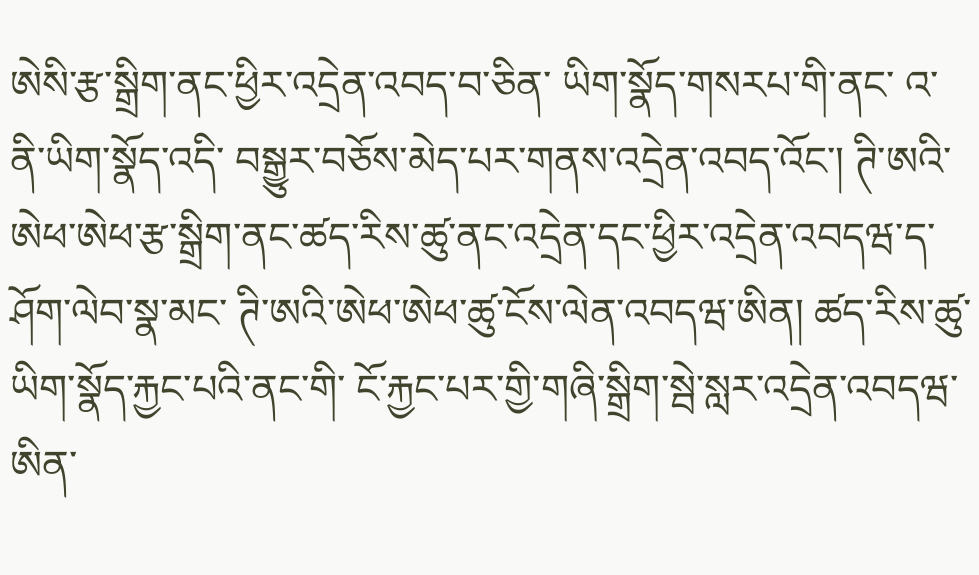ཨེསི་རྩ་སྒྲིག་ནང་ཕྱིར་འདྲེན་འབད་བ་ཅིན་ ཡིག་སྣོད་གསརཔ་གི་ནང་ འ་ནི་ཡིག་སྣོད་འདི་ བསྒྱུར་བཅོས་མེད་པར་གནས་འདྲེན་འབད་འོང་། ཊི་ཨའི་ཨེཕ་ཨེཕ་རྩ་སྒྲིག་ནང་ཚད་རིས་ཚུ་ནང་འདྲེན་དང་ཕྱིར་འདྲེན་འབདཝ་ད་ ཤོག་ལེབ་སྣ་མང་ ཊི་ཨའི་ཨེཕ་ཨེཕ་ཚུ་ངོས་ལེན་འབདཝ་ཨིན། ཚད་རིས་ཚུ་ཡིག་སྣོད་རྐྱང་པའི་ནང་གི་ ངོ་རྐྱང་པར་གྱི་གཞི་སྒྲིག་སྦེ་སླར་འདྲེན་འབདཝ་ཨིན་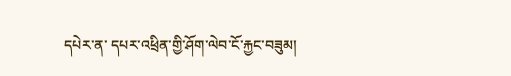དཔེར་ན་ དཔར་འཕྲིན་གྱི་ཤོག་ལེབ་ངོ་རྐྱང་བཟུམ།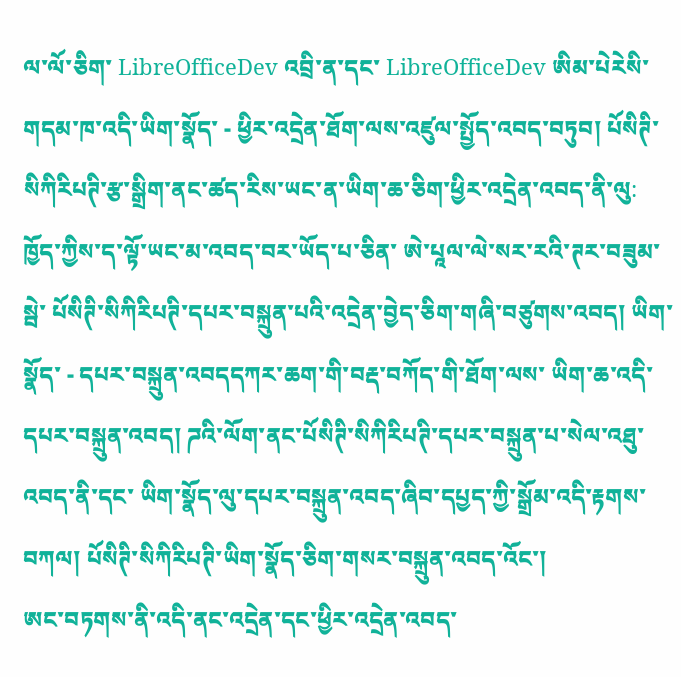ལ་ལོ་ཅིག་ LibreOfficeDev འབྲི་ན་དང་ LibreOfficeDev ཨིམ་པེརེསི་གདམ་ཁ་འདི་ཡིག་སྣོད་ - ཕྱིར་འདྲེན་ཐོག་ལས་འཛུལ་སྤྱོད་འབད་བཏུབ། པོསིཊི་སིཀིརིཔཊི་རྩ་སྒྲིག་ནང་ཚད་རིས་ཡང་ན་ཡིག་ཆ་ཅིག་ཕྱིར་འདྲེན་འབད་ནི་ལུ: ཁྱོད་ཀྱིས་ད་ལྟོ་ཡང་མ་འབད་བར་ཡོད་པ་ཅིན་ ཨེ་པཱལ་ལེ་སར་རའི་ཊར་བཟུམ་སྦེ་ པོསིཊི་སིཀིརིཔཊི་དཔར་བསྐྲུན་པའི་འདྲེན་བྱེད་ཅིག་གཞི་བཙུགས་འབད། ཡིག་སྣོད་ - དཔར་བསྐྲུན་འབདདཀར་ཆག་གི་བརྡ་བཀོད་གི་ཐོག་ལས་ ཡིག་ཆ་འདི་དཔར་བསྐྲུན་འབད། ཌའི་ལོག་ནང་པོསིཊི་སིཀིརིཔཊི་དཔར་བསྐྲུན་པ་སེལ་འཐུ་འབད་ནི་དང་ ཡིག་སྣོད་ལུ་དཔར་བསྐྲུན་འབད་ཞིབ་དཔྱད་ཀྱི་སྒྲོམ་འདི་རྟགས་བཀལ། པོསིཊི་སིཀིརིཔཊི་ཡིག་སྣོད་ཅིག་གསར་བསྐྲུན་འབད་འོང་།
ཨང་བཏགས་ནི་འདི་ནང་འདྲེན་དང་ཕྱིར་འདྲེན་འབད་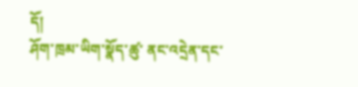དོ།
ཤོག་ཁྲམ་ཡིག་སྣོད་ཚུ་ ནང་འདྲེན་དང་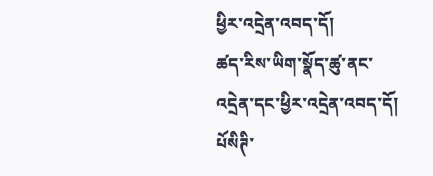ཕྱིར་འདྲེན་འབད་དོ།
ཚད་རིས་ཡིག་སྣོད་ཚུ་ནང་འདྲེན་དང་ཕྱིར་འདྲེན་འབད་དོ།
པོསིཊི་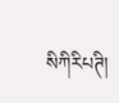སིཀིརིཔཊི།